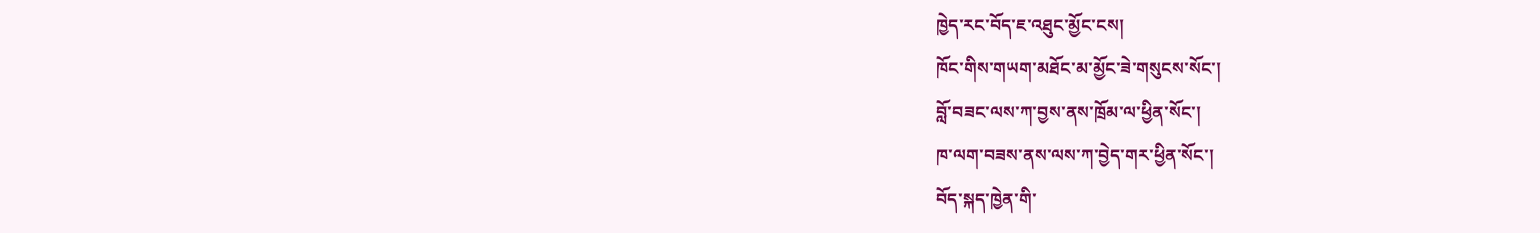ཁྱེད་རང་བོད་ཇ་འཐུང་མྱོང་ངས།
ཁོང་གིས་གཡག་མཐོང་མ་མྱོང་ཟེ་གསུངས་སོང་།
བློ་བཟང་ལས་ཀ་བྱས་ནས་ཁྲོམ་ལ་ཕྱིན་སོང་།
ཁ་ལག་བཟས་ནས་ལས་ཀ་བྱེད་གར་ཕྱིན་སོང་།
བོད་སྐད་ཁྱེན་གི་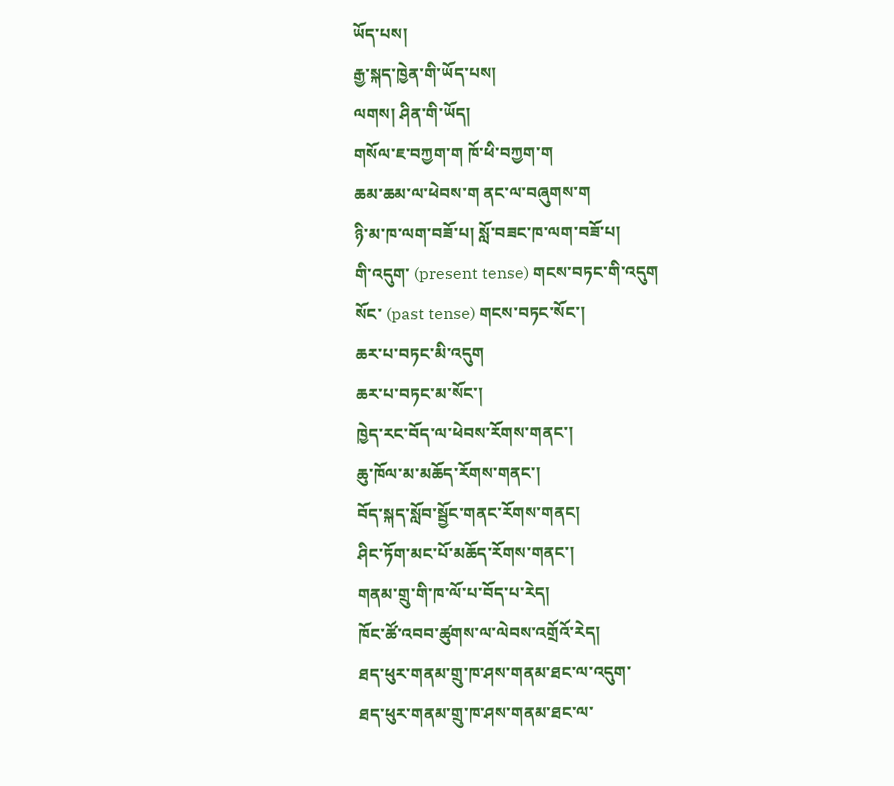ཡོད་པས།
རྒྱ་སྐད་ཁྱེན་གི་ཡོད་པས།
ལགས། ཤིན་གི་ཡོད།
གསོལ་ཇ་བཀྱག་ག ཁོ་ཕི་བཀྱག་ག
ཆམ་ཆམ་ལ་ཕེབས་ག ནང་ལ་བཞུགས་ག
ཉི་མ་ཁ་ལག་བཟོ་པ། སློ་བཟང་ཁ་ལག་བཟོ་པ།
གི་འདུག་ (present tense) གངས་བཏང་གི་འདུག
སོང་ (past tense) གངས་བཏང་སོང་།
ཆར་པ་བཏང་མི་འདུག
ཆར་པ་བཏང་མ་སོང་།
ཁྱེད་རང་བོད་ལ་ཕེབས་རོགས་གནང་།
ཆུ་ཁོལ་མ་མཆོད་རོགས་གནང་།
བོད་སྐད་སློབ་སྦྱོང་གནང་རོགས་གནང།
ཤིང་ཏོག་མང་པོ་མཆོད་རོགས་གནང་།
གནམ་གྲུ་གི་ཁ་ལོ་པ་བོད་པ་རེད།
ཁོང་ཚོ་འབབ་ཚུགས་ལ་ལེབས་འགྲོའོ་རེད།
ཐད་ཕུར་གནམ་གྲུ་ཁ་ཤས་གནམ་ཐང་ལ་འདུག་
ཐད་ཕུར་གནམ་གྲུ་ཁ་ཤས་གནམ་ཐང་ལ་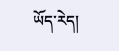ཡོད་རེད།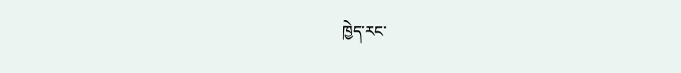ཁྱེད་རང་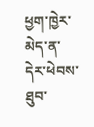ཕྱག་ཁྱེར་མེད་ན་དེར་ཕེབས་ཐུབ་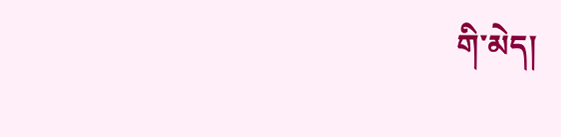གི་མེད།